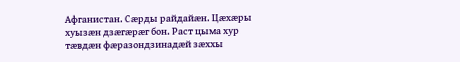Афганистан. Сæрды райдайæн. Цæхæры хуызæн дзæгæрæг бон. Раст цыма хур тæвдæн фæразондзинадæй зæххы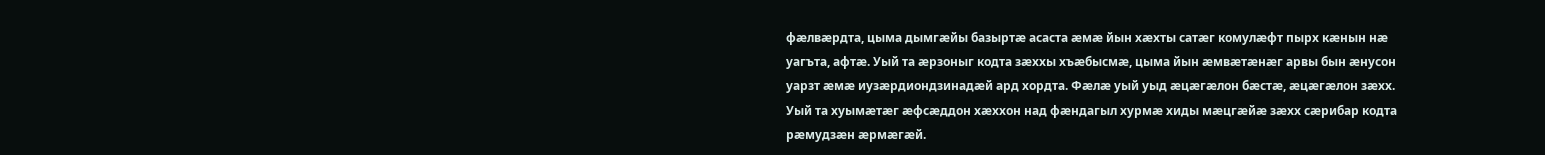фæлвæрдта, цыма дымгæйы базыртæ асаста æмæ йын хæхты сатæг комулæфт пырх кæнын нæ уагъта, афтæ. Уый та æрзоныг кодта зæххы хъæбысмæ, цыма йын æмвæтæнæг арвы бын æнусон уарзт æмæ иузæрдиондзинадæй ард хордта. Фæлæ уый уыд æцæгæлон бæстæ, æцæгæлон зæхх. Уый та хуымæтæг æфсæддон хæххон над фæндагыл хурмæ хиды мæцгæйæ зæхх сæрибар кодта рæмудзæн æрмæгæй.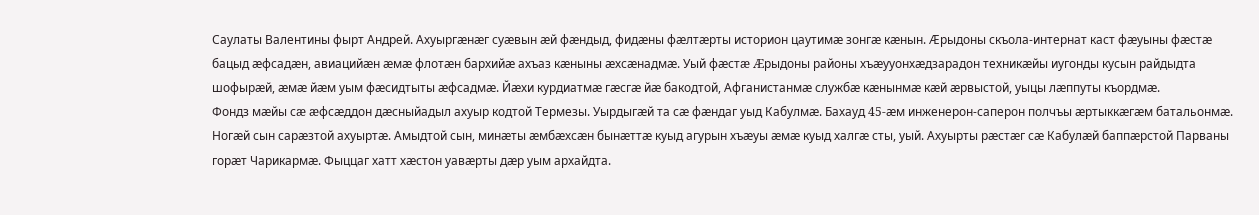Саулаты Валентины фырт Андрей. Ахуыргæнæг суæвын æй фæндыд, фидæны фæлтæрты историон цаутимæ зонгæ кæнын. Æрыдоны скъола-интернат каст фæуыны фæстæ бацыд æфсадæн, авиацийæн æмæ флотæн бархийæ ахъаз кæныны æхсæнадмæ. Уый фæстæ Æрыдоны районы хъæууонхæдзарадон техникæйы иугонды кусын райдыдта шофырæй, æмæ йæм уым фæсидтыты æфсадмæ. Йæхи курдиатмæ гæсгæ йæ бакодтой, Афганистанмæ службæ кæнынмæ кæй æрвыстой, уыцы лæппуты къордмæ.
Фондз мæйы сæ æфсæддон дæсныйадыл ахуыр кодтой Термезы. Уырдыгæй та сæ фæндаг уыд Кабулмæ. Бахауд 45-æм инженерон-саперон полчъы æртыккæгæм батальонмæ. Ногæй сын сарæзтой ахуыртæ. Амыдтой сын, минæты æмбæхсæн бынæттæ куыд агурын хъæуы æмæ куыд халгæ сты, уый. Ахуырты рæстæг сæ Кабулæй баппæрстой Парваны горæт Чарикармæ. Фыццаг хатт хæстон уавæрты дæр уым архайдта.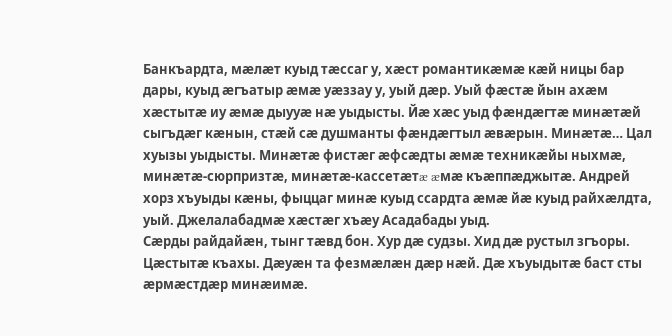Банкъардта, мæлæт куыд тæссаг у, хæст романтикæмæ кæй ницы бар дары, куыд æгъатыр æмæ уæззау у, уый дæр. Уый фæстæ йын ахæм хæстытæ иу æмæ дыууæ нæ уыдысты. Йæ хæс уыд фæндæгтæ минæтæй сыгъдæг кæнын, стæй сæ душманты фæндæгтыл æвæрын. Минæтæ… Цал хуызы уыдысты. Минæтæ фистæг æфсæдты æмæ техникæйы ныхмæ, минæтæ-сюрпризтæ, минæтæ-кассетæтæ æмæ къæппæджытæ. Андрей хорз хъуыды кæны, фыццаг минæ куыд ссардта æмæ йæ куыд райхæлдта, уый. Джелалабадмæ хæстæг хъæу Асадабады уыд.
Сæрды райдайæн, тынг тæвд бон. Хур дæ судзы. Хид дæ рустыл згъоры. Цæстытæ къахы. Дæуæн та фезмæлæн дæр нæй. Дæ хъуыдытæ баст сты æрмæстдæр минæимæ.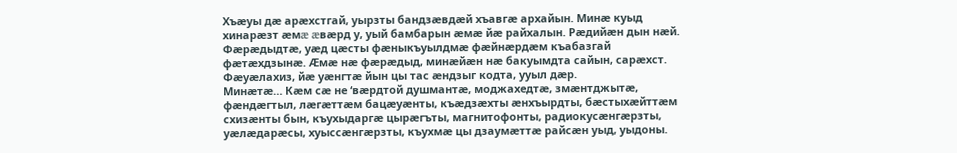Хъæуы дæ арæхстгай, уырзты бандзæвдæй хъавгæ архайын. Минæ куыд хинарæзт æмæ æвæрд у, уый бамбарын æмæ йæ райхалын. Рæдийæн дын нæй. Фæрæдыдтæ, уæд цæсты фæныкъуылдмæ фæйнæрдæм къабазгай фæтæхдзынæ. Æмæ нæ фæрæдыд, минæйæн нæ бакуымдта сайын, сарæхст. Фæуæлахиз, йæ уæнгтæ йын цы тас æндзыг кодта, ууыл дæр.
Минæтæ… Кæм сæ не ‘вæрдтой душмантæ, моджахедтæ, змæнтджытæ, фæндæгтыл, лæгæттæм бацæуæнты, къæдзæхты æнхъырдты, бæстыхæйттæм схизæнты бын, къухыдаргæ цырæгъты, магнитофонты, радиокусæнгæрзты, уæлæдарæсы, хуыссæнгæрзты, къухмæ цы дзаумæттæ райсæн уыд, уыдоны.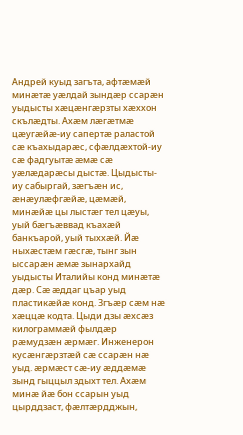Андрей куыд загъта, афтæмæй минæтæ уæлдай зындæр ссарæн уыдысты хæцæнгæрзты хæххон скълæдты. Ахæм лæгæтмæ цæугæйæ-иу сапертæ раластой сæ къахыдарæс, сфæлдæхтой-иу сæ фадгуытæ æмæ сæ уæлæдарæсы дыстæ. Цыдысты-иу сабыргай, зæгъæн ис, æнæулæфгæйæ, цæмæй, минæйæ цы лыстæг тел цæуы, уый бæгъæввад къахæй банкъарой, уый тыххæй. Йæ ныхæстæм гæсгæ, тынг зын ыссарæн æмæ зынархайд уыдысты Италийы конд минæтæ дæр. Сæ æддаг цъар уыд пластикæйæ конд. Згъæр сæм нæ хæццæ кодта. Цыди дзы æхсæз килограммæй фылдæр рæмудзæн æрмæг. Инженерон кусæнгæрзтæй сæ ссарæн нæ уыд. æрмæст сæ-иу æддæмæ зынд гыццыл здыхт тел. Ахæм минæ йæ бон ссарын уыд цырддзаст, фæлтæрдджын,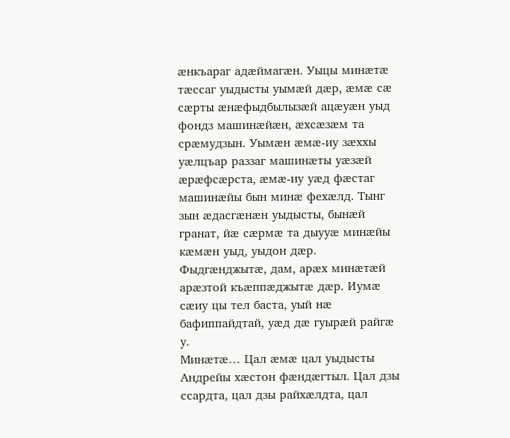æнкъараг адæймагæн. Уыцы минæтæ тæссаг уыдысты уымæй дæр, æмæ сæ сæрты æнæфыдбылызæй ацæуæн уыд фондз машинæйæн, æхсæзæм та срæмудзын. Уымæн æмæ-иу зæххы уæлцъар раззаг машинæты уæзæй æрæфсæрста, æмæ-иу уæд фæстаг машинæйы бын минæ фехæлд. Тынг зын æдасгæнæн уыдысты, бынæй гранат, йæ сæрмæ та дыууæ минæйы кæмæн уыд, уыдон дæр. Фыдгæнджытæ, дам, арæх минæтæй арæзтой къæппæджытæ дæр. Иумæ сæиу цы тел баста, уый нæ бафиппайдтай, уæд дæ гуырæй райгæ у.
Минæтæ… Цал æмæ цал уыдысты Андрейы хæстон фæндæгтыл. Цал дзы ссардта, цал дзы райхæлдта, цал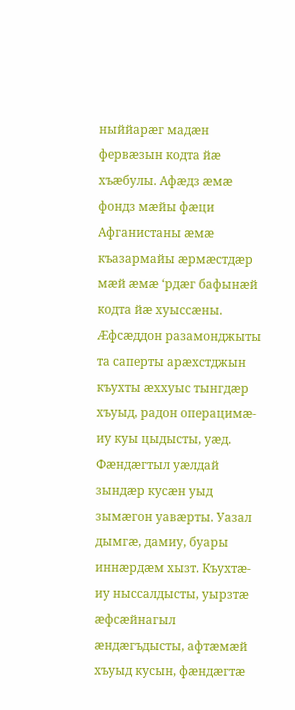ныййарæг мадæн фервæзын кодта йæ хъæбулы. Афæдз æмæ фондз мæйы фæци Афганистаны æмæ къазармайы æрмæстдæр мæй æмæ ‘рдæг бафынæй кодта йæ хуыссæны. Æфсæддон разамонджыты та саперты арæхстджын къухты æххуыс тынгдæр хъуыд, радон операцимæ-иу куы цыдысты, уæд. Фæндæгтыл уæлдай зындæр кусæн уыд зымæгон уавæрты. Уазал дымгæ, дамиу, буары иннæрдæм хызт. Къухтæ-иу ныссалдысты, уырзтæ æфсæйнагыл æндæгъдысты, афтæмæй хъуыд кусын, фæндæгтæ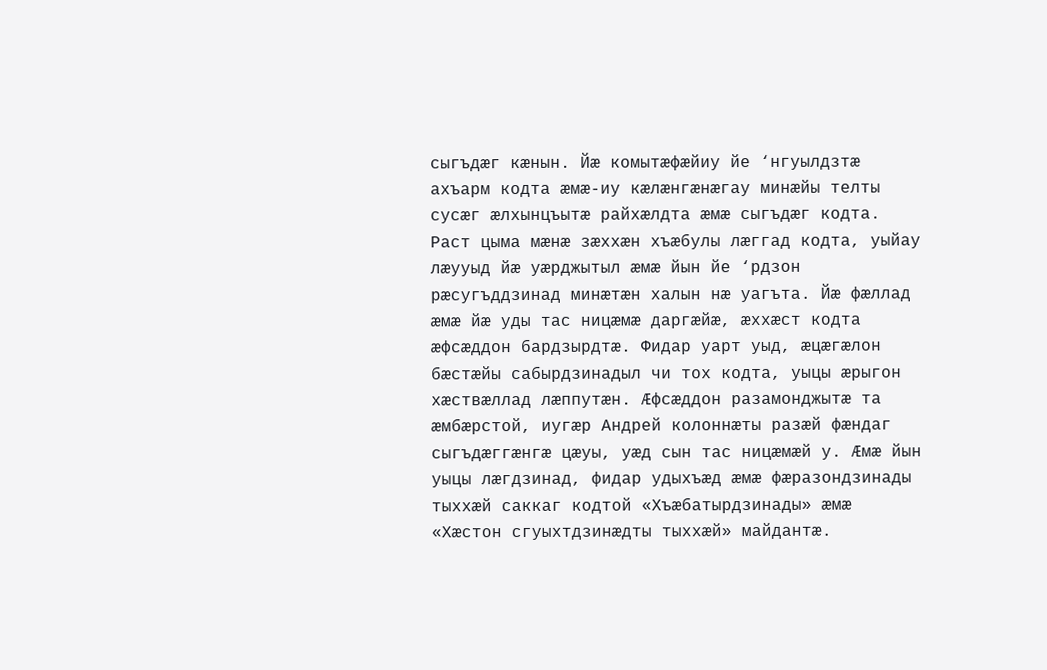сыгъдæг кæнын. Йæ комытæфæйиу йе ‘нгуылдзтæ ахъарм кодта æмæ-иу кæлæнгæнæгау минæйы телты сусæг æлхынцъытæ райхæлдта æмæ сыгъдæг кодта. Раст цыма мæнæ зæххæн хъæбулы лæггад кодта, уыйау лæууыд йæ уæрджытыл æмæ йын йе ‘рдзон рæсугъддзинад минæтæн халын нæ уагъта. Йæ фæллад æмæ йæ уды тас ницæмæ даргæйæ, æххæст кодта æфсæддон бардзырдтæ. Фидар уарт уыд, æцæгæлон бæстæйы сабырдзинадыл чи тох кодта, уыцы æрыгон хæствæллад лæппутæн. Æфсæддон разамонджытæ та æмбæрстой, иугæр Андрей колоннæты разæй фæндаг сыгъдæггæнгæ цæуы, уæд сын тас ницæмæй у. Æмæ йын уыцы лæгдзинад, фидар удыхъæд æмæ фæразондзинады тыххæй саккаг кодтой «Хъæбатырдзинады» æмæ «Хæстон сгуыхтдзинæдты тыххæй» майдантæ.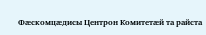Фæскомцæдисы Центрон Комитетæй та райста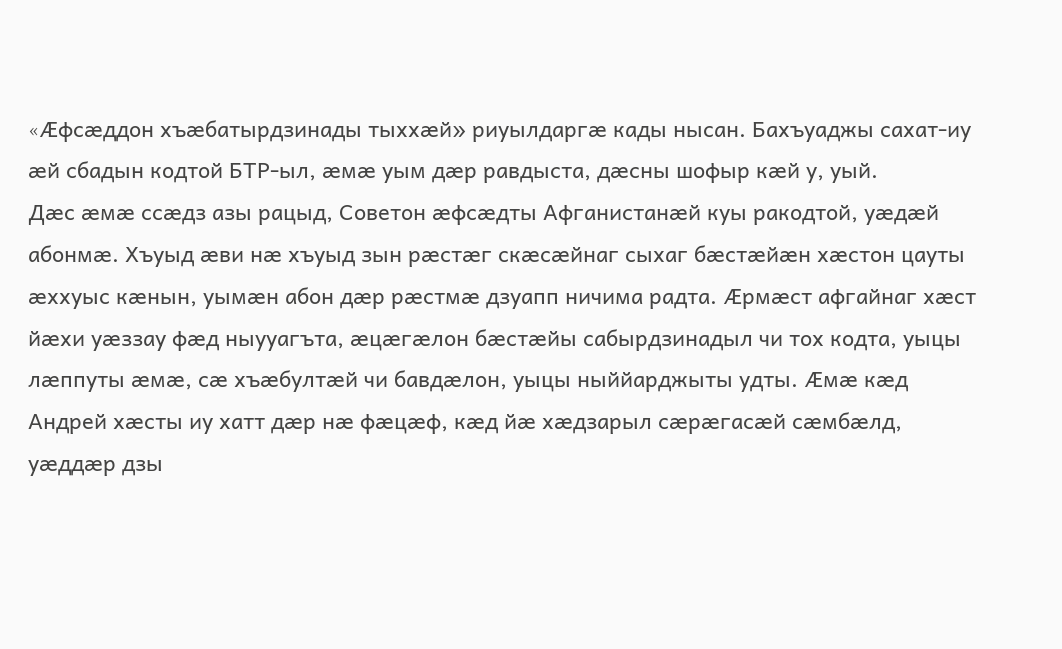«Æфсæддон хъæбатырдзинады тыххæй» риуылдаргæ кады нысан. Бахъуаджы сахат-иу æй сбадын кодтой БТР-ыл, æмæ уым дæр равдыста, дæсны шофыр кæй у, уый.
Дæс æмæ ссæдз азы рацыд, Советон æфсæдты Афганистанæй куы ракодтой, уæдæй абонмæ. Хъуыд æви нæ хъуыд зын рæстæг скæсæйнаг сыхаг бæстæйæн хæстон цауты æххуыс кæнын, уымæн абон дæр рæстмæ дзуапп ничима радта. Æрмæст афгайнаг хæст йæхи уæззау фæд ныууагъта, æцæгæлон бæстæйы сабырдзинадыл чи тох кодта, уыцы лæппуты æмæ, сæ хъæбултæй чи бавдæлон, уыцы ныййарджыты удты. Æмæ кæд Андрей хæсты иу хатт дæр нæ фæцæф, кæд йæ хæдзарыл сæрæгасæй сæмбæлд, уæддæр дзы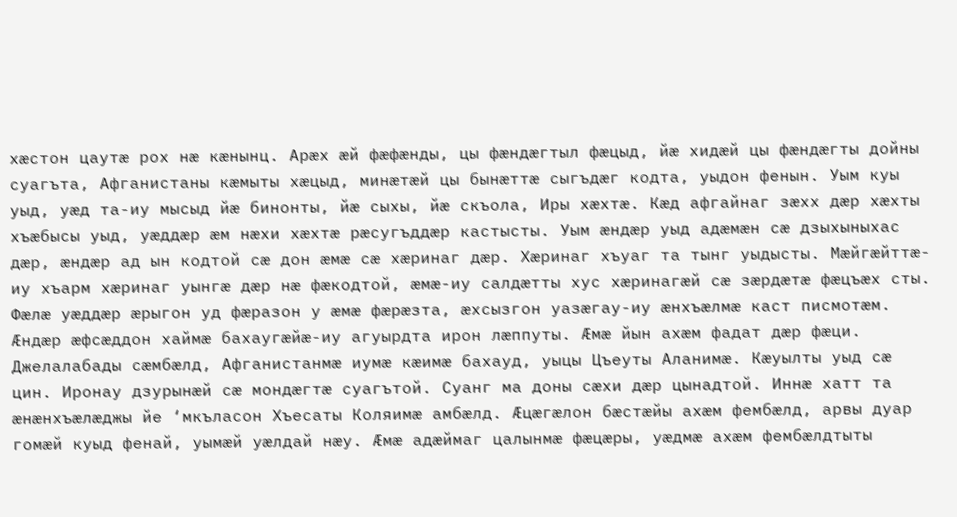хæстон цаутæ рох нæ кæнынц. Арæх æй фæфæнды, цы фæндæгтыл фæцыд, йæ хидæй цы фæндæгты дойны суагъта, Афганистаны кæмыты хæцыд, минæтæй цы бынæттæ сыгъдæг кодта, уыдон фенын. Уым куы уыд, уæд та-иу мысыд йæ бинонты, йæ сыхы, йæ скъола, Иры хæхтæ. Кæд афгайнаг зæхх дæр хæхты хъæбысы уыд, уæддæр æм нæхи хæхтæ рæсугъддæр кастысты. Уым æндæр уыд адæмæн сæ дзыхыныхас дæр, æндæр ад ын кодтой сæ дон æмæ сæ хæринаг дæр. Хæринаг хъуаг та тынг уыдысты. Мæйгæйттæ-иу хъарм хæринаг уынгæ дæр нæ фæкодтой, æмæ-иу салдæтты хус хæринагæй сæ зæрдæтæ фæцъæх сты. Фæлæ уæддæр æрыгон уд фæразон у æмæ фæрæзта, æхсызгон уазæгау-иу æнхъæлмæ каст писмотæм. Æндæр æфсæддон хаймæ бахаугæйæ-иу агуырдта ирон лæппуты. Æмæ йын ахæм фадат дæр фæци. Джелалабады сæмбæлд, Афганистанмæ иумæ кæимæ бахауд, уыцы Цъеуты Аланимæ. Кæуылты уыд сæ цин. Иронау дзурынæй сæ мондæгтæ суагътой. Суанг ма доны сæхи дæр цынадтой. Иннæ хатт та æнæнхъæлæджы йе ‘мкъласон Хъесаты Коляимæ амбæлд. Æцæгæлон бæстæйы ахæм фембæлд, арвы дуар гомæй куыд фенай, уымæй уæлдай нæу. Æмæ адæймаг цалынмæ фæцæры, уæдмæ ахæм фембæлдтыты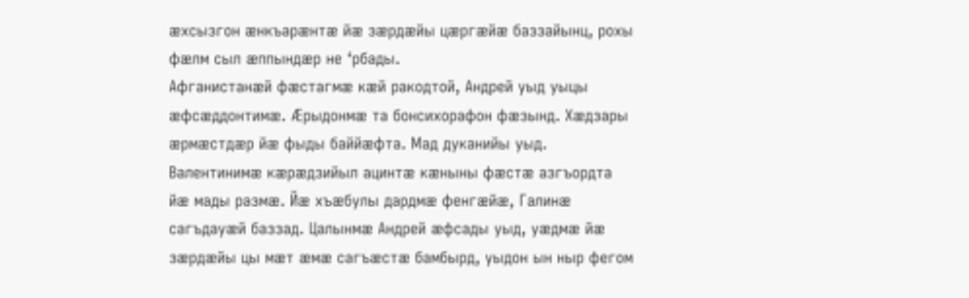æхсызгон æнкъарæнтæ йæ зæрдæйы цæргæйæ баззайынц, рохы фæлм сыл æппындæр не ‘рбады.
Афганистанæй фæстагмæ кæй ракодтой, Андрей уыд уыцы æфсæддонтимæ. Æрыдонмæ та бонсихорафон фæзынд. Хæдзары æрмæстдæр йæ фыды баййæфта. Мад дуканийы уыд. Валентинимæ кæрæдзийыл ацинтæ кæныны фæстæ азгъордта йæ мады размæ. Йæ хъæбулы дардмæ фенгæйæ, Галинæ сагъдауæй баззад. Цалынмæ Андрей æфсады уыд, уæдмæ йæ зæрдæйы цы мæт æмæ сагъæстæ бамбырд, уыдон ын ныр фегом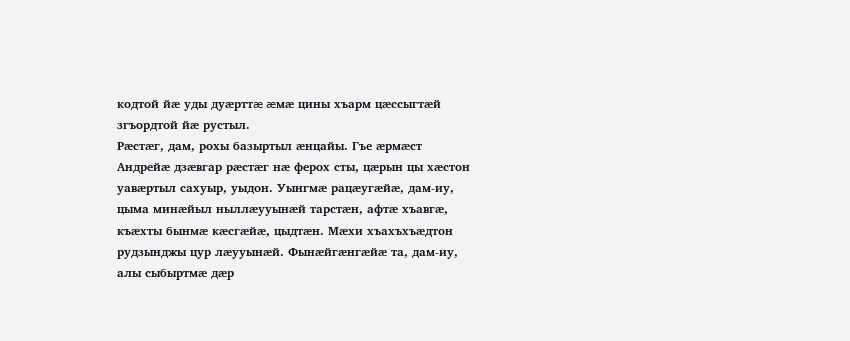кодтой йæ уды дуæрттæ æмæ цины хъарм цæссыгтæй згъордтой йæ рустыл.
Рæстæг, дам, рохы базыртыл æнцайы. Гъе æрмæст Андрейæ дзæвгар рæстæг нæ ферох сты, цæрын цы хæстон уавæртыл сахуыр, уыдон. Уынгмæ рацæугæйæ, дам-иу, цыма минæйыл ныллæууынæй тарстæн, афтæ хъавгæ, къæхты бынмæ кæсгæйæ, цыдтæн. Мæхи хъахъхъæдтон рудзынджы цур лæууынæй. Фынæйгæнгæйæ та, дам-иу, алы сыбыртмæ дæр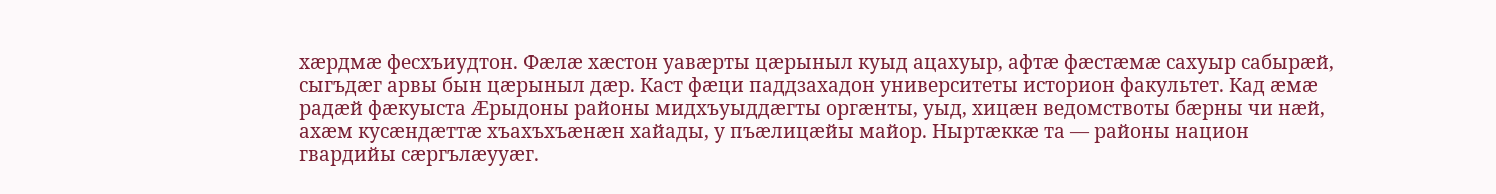хæрдмæ фесхъиудтон. Фæлæ хæстон уавæрты цæрыныл куыд ацахуыр, афтæ фæстæмæ сахуыр сабырæй, сыгъдæг арвы бын цæрыныл дæр. Каст фæци паддзахадон университеты историон факультет. Кад æмæ радæй фæкуыста Æрыдоны районы мидхъуыддæгты оргæнты, уыд, хицæн ведомствоты бæрны чи нæй, ахæм кусæндæттæ хъахъхъæнæн хайады, у пъæлицæйы майор. Ныртæккæ та — районы национ гвардийы сæргълæууæг.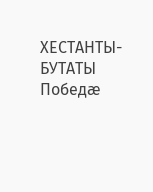ХЕСТАНТЫ-БУТАТЫ Победæ